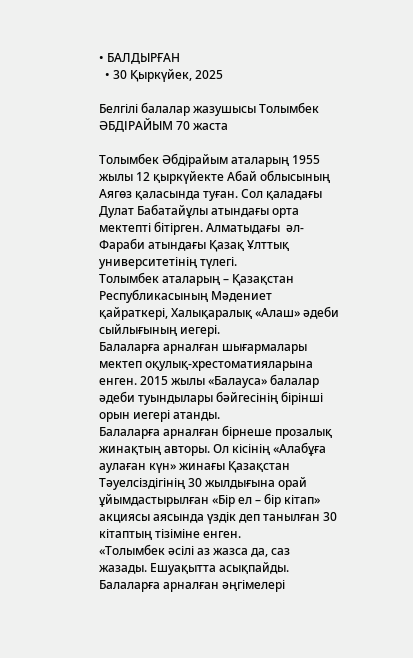• БАЛДЫРҒАН
  • 30 Қыркүйек, 2025

Белгілі балалар жазушысы Толымбек ӘБДІРАЙЫМ 70 жаста

Толымбек Әбдірайым аталарың 1955 жылы 12 қыркүйекте Абай облысының Аягөз қаласында туған. Сол қаладағы Дулат Бабатайұлы атындағы орта мектепті бітірген. Алматыдағы  әл-Фараби атындағы Қазақ Ұлттық университетінің түлегі.
Толымбек аталарың – Қазақстан Республикасының Мәдениет қайраткері, Халықаралық «Алаш» әдеби сыйлығының иегері.
Балаларға арналған шығармалары мектеп оқулық-хрестоматияларына енген. 2015 жылы «Балауса» балалар әдеби туындылары бәйгесінің бірінші орын иегері атанды.
Балаларға арналған бірнеше прозалық жинақтың авторы. Ол кісінің «Алабұға аулаған күн» жинағы Қазақстан Тәуелсіздігінің 30 жылдығына орай ұйымдастырылған «Бір ел – бір кітап» акциясы аясында үздік деп танылған 30 кітаптың тізіміне енген.
«Толымбек әсілі аз жазса да, саз жазады. Ешуақытта асықпайды. Балаларға арналған әңгімелері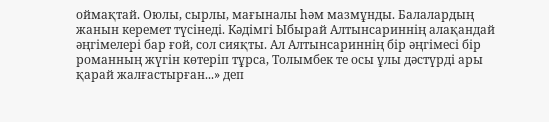оймақтай. Оюлы, сырлы, мағыналы һәм мазмұнды. Балалардың жанын керемет түсінеді. Кәдімгі Ыбырай Алтынсариннің алақандай әңгімелері бар ғой, сол сияқты. Ал Алтынсариннің бір әңгімесі бір романның жүгін көтеріп тұрса, Толымбек те осы ұлы дәстүрді ары қарай жалғастырған...» деп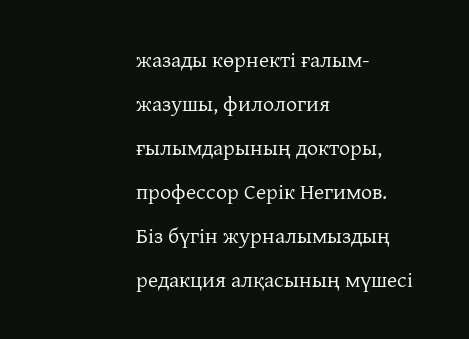жазады көрнекті ғалым-жазушы, филология ғылымдарының докторы, профессор Серік Негимов.
Біз бүгін журналымыздың редакция алқасының мүшесі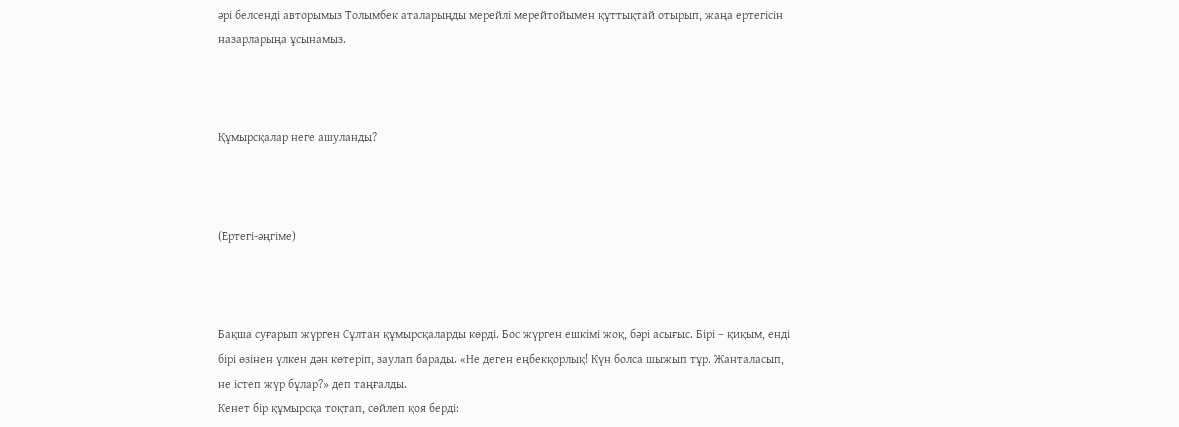әрі белсенді авторымыз Толымбек аталарыңды мерейлі мерейтойымен құттықтай отырып, жаңа ертегісін назарларыңа ұсынамыз.



Құмырсқалар неге ашуланды?



(Ертегі-әңгіме)



Бақша суғарып жүрген Сұлтан құмырсқаларды көрді. Бос жүрген ешкімі жоқ, бәрі асығыс. Бірі – қиқым, енді бірі өзінен үлкен дән көтеріп, заулап барады. «Не деген еңбекқорлық! Күн болса шыжып тұр. Жанталасып, не істеп жүр бұлар?» деп таңғалды.
Кенет бір құмырсқа тоқтап, сөйлеп қоя берді: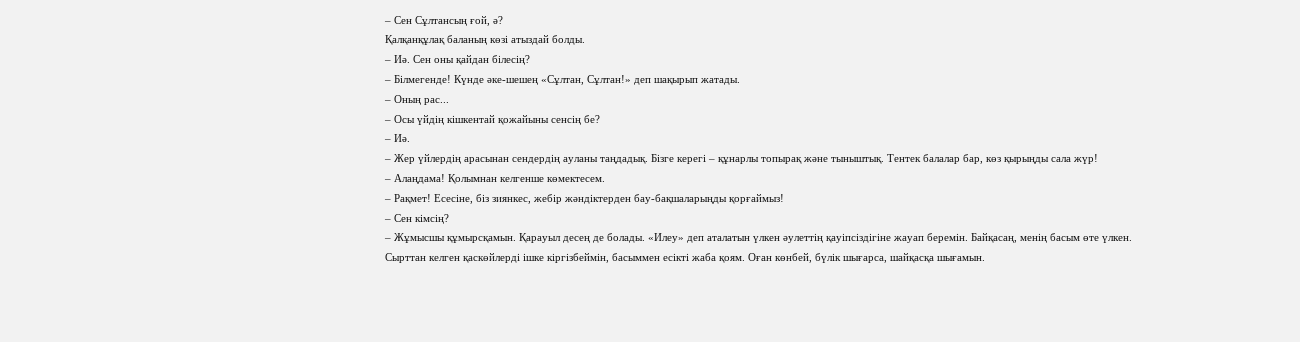– Сен Сұлтансың ғой, ә?
Қалқанқұлақ баланың көзі атыздай болды.
– Иә. Сен оны қайдан білесің?
– Білмегенде! Күнде әке-шешең «Сұлтан, Сұлтан!» деп шақырып жатады.
– Оның рас...
– Осы үйдің кішкентай қожайыны сенсің бе?
– Иә.
– Жер үйлердің арасынан сендердің ауланы таңдадық. Бізге керегі – құнарлы топырақ және тыныштық. Тентек балалар бар, көз қырыңды сала жүр!
– Алаңдама! Қолымнан келгенше көмектесем.
– Рақмет! Есесіне, біз зиянкес, жебір жәндіктерден бау-бақшаларыңды қорғаймыз!
– Сен кімсің?
– Жұмысшы құмырсқамын. Қарауыл десең де болады. «Илеу» деп аталатын үлкен әулеттің қауіпсіздігіне жауап беремін. Байқасаң, менің басым өте үлкен. Сырттан келген қаскөйлерді ішке кіргізбеймін, басыммен есікті жаба қоям. Оған көнбей, бүлік шығарса, шайқасқа шығамын.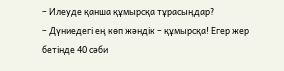– Илеуде қанша құмырсқа тұрасыңдар?
– Дүниедегі ең көп жәндік – құмырсқа! Егер жер бетінде 40 сәби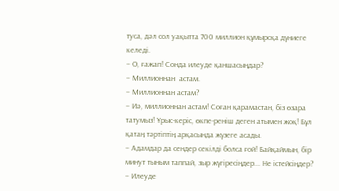туса, дәл сол уақытта 700 миллион құмырсқа дүниеге келеді.
– О, ғажап! Сонда илеуде қаншасыңдар?
– Миллионнан  астам.
– Миллионнан астам?
– Иә, миллионнан астам! Соған қарамастан, біз өзара татумыз! Ұрыс-керіс, өкпе-реніш деген атымен жоқ! Бұл қатаң тәртіптің арқасында жүзеге асады.
– Адамдар да сендер секілді болса ғой! Байқаймын, бір минут тыным таппай, зыр жүгіресіңдер... Не істейсіңдер?
– Илеуде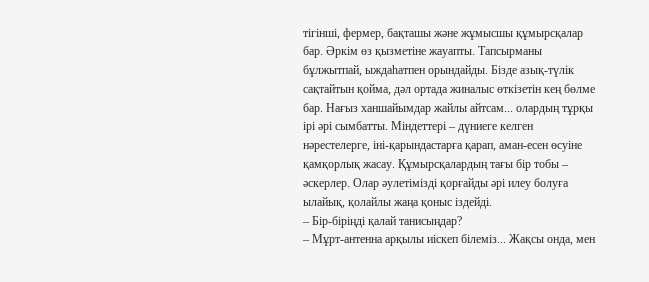тігінші, фермер, бақташы және жұмысшы құмырсқалар бар. Әркім өз қызметіне жауапты. Тапсырманы бұлжытпай, ыждаһатпен орындайды. Бізде азық-түлік сақтайтын қойма, дәл ортада жиналыс өткізетін кең бөлме бар. Нағыз ханшайымдар жайлы айтсам... олардың тұрқы ірі әрі сымбатты. Міндеттері – дүниеге келген нәрестелерге, іні-қарындастарға қарап, аман-есен өсуіне қамқорлық жасау. Құмырсқалардың тағы бір тобы – әскерлер. Олар әулетімізді қорғайды әрі илеу болуға ылайық, қолайлы жаңа қоныс іздейді.
– Бір-біріңді қалай танисыңдар?
– Мұрт-антенна арқылы иіскеп білеміз... Жақсы онда, мен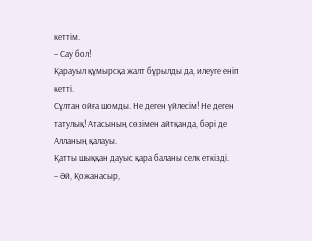кеттім.
– Сау бол!
Қарауыл құмырсқа жалт бұрылды да, илеуге еніп кетті.
Сұлтан ойға шомды. Не деген үйлесім! Не деген татулық! Атасының сөзімен айтқанда, бәрі де Алланың қалауы.
Қатты шыққан дауыс қара баланы селк еткізді.
– Әй, Қожанасыр,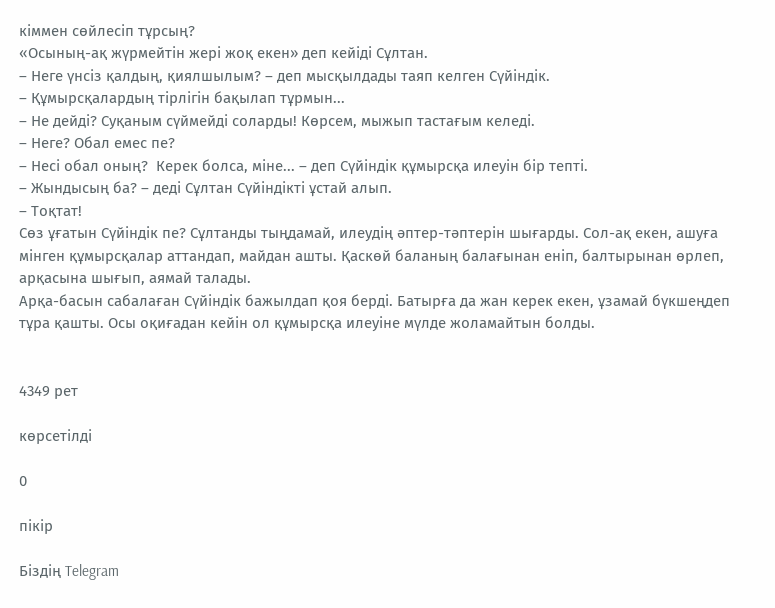кіммен сөйлесіп тұрсың?
«Осының-ақ жүрмейтін жері жоқ екен» деп кейіді Сұлтан.
– Неге үнсіз қалдың, қиялшылым? – деп мысқылдады таяп келген Сүйіндік.
– Құмырсқалардың тірлігін бақылап тұрмын...
– Не дейді? Суқаным сүймейді соларды! Көрсем, мыжып тастағым келеді.
– Неге? Обал емес пе?
– Несі обал оның?  Керек болса, міне... – деп Сүйіндік құмырсқа илеуін бір тепті.
– Жындысың ба? – деді Сұлтан Сүйіндікті ұстай алып.
– Тоқтат!
Сөз ұғатын Сүйіндік пе? Сұлтанды тыңдамай, илеудің әптер-тәптерін шығарды. Сол-ақ екен, ашуға мінген құмырсқалар аттандап, майдан ашты. Қаскөй баланың балағынан еніп, балтырынан өрлеп, арқасына шығып, аямай талады.
Арқа-басын сабалаған Сүйіндік бажылдап қоя берді. Батырға да жан керек екен, ұзамай бүкшеңдеп тұра қашты. Осы оқиғадан кейін ол құмырсқа илеуіне мүлде жоламайтын болды.


4349 рет

көрсетілді

0

пікір

Біздің Telegram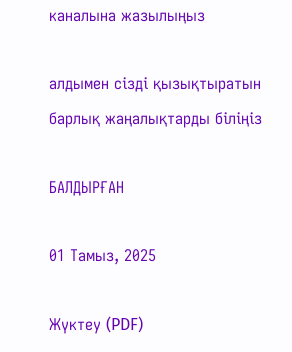каналына жазылыңыз

алдымен сізді қызықтыратын барлық жаңалықтарды біліңіз

БАЛДЫРҒАН

01 Тамыз, 2025

Жүктеу (PDF)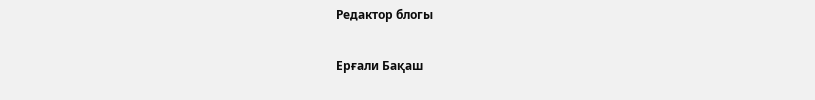Редактор блогы

Ерғали Бақаш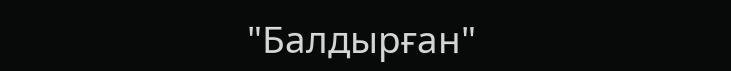"Балдырған"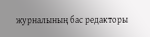журналының бас редакторы